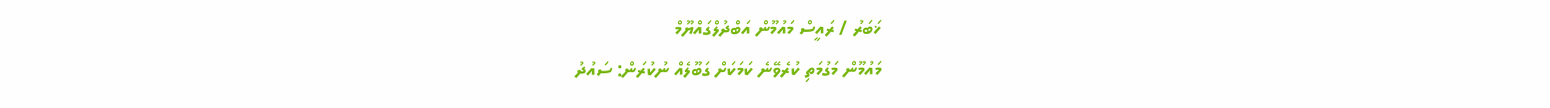ޚަބަރު / ރައީސް މައުމޫން އަބްދުލްގައްޔޫމް
މައުމޫން މަގުމަތި ކުރެވޭނެ ކަމަކަށް ގަބޫލެއް ނުކުރަން: ސައުދު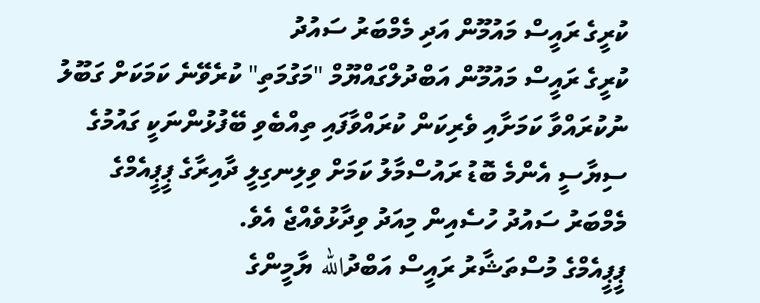ކުރީގެ ރައީސް މައުމޫން އަދި މެމްބަރު ސައުދު
ކުރީގެ ރައީސް މައުމޫން އަބްދުލްގައްޔޫމް "މަގުމަތި" ކުރެވޭނެ ކަމަކަށް ގަބޫލު ނުކުރައްވާ ކަމަށާއި ވެރިކަން ކުރައްވާފައި ތިއްބެވި ބޭފުޅުންނަކީ ގައުމުގެ ސިޔާސީ އެންމެ ބޮޑު ރައުސްމާލު ކަމަށް ވިލިނގިލީ ދާއިރާގެ ޕީޕީއެމްގެ މެމްބަރު ސައުދު ހުސެއިން މިއަދު ވިދާޅުވެއްޖެ އެވެ.
ޕީޕީއެމްގެ މުސްތަޝާރު ރައީސް އަބްދުالله ޔާމީންގެ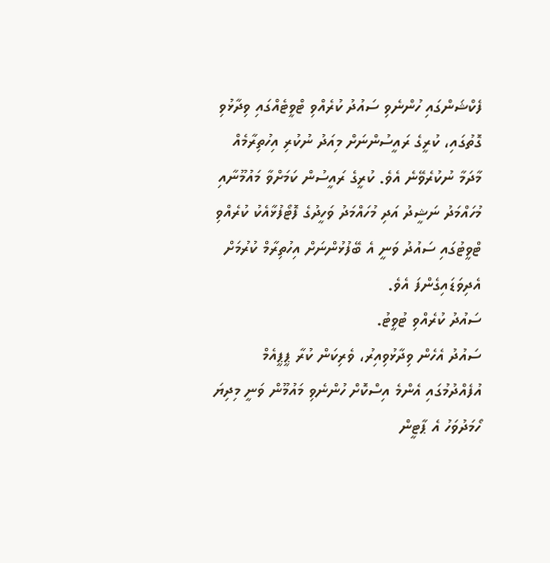ފެކްޝަންގައި ހުންނެވި ސައުދު ކުރެއްވި ޓްވީޓެއްގައި ވިދާޅުވި ގޮތުގައި، ކުރީގެ ރައީސުންނަށް މިއަދު ނުކުރި އިހުތިރާމެއް މާދަމާ ނުކުރެވޭނެ އެވެ. ކުރީގެ ރައީސުން ކަމަށްވާ މައުމޫނާއި މުހައްމަދު ނަޝީދު އަދި މުހައްމަދު ވަހީދުގެ ފޮޓޯފުޅާއެކު ކުރެއްވި ޓްވީޓުގައި ސައުދު ވަނީ އެ ބޭފުޅުންނަށް އިހުތިރާމް ކުރުމަށް އެދިވަޑައިގެންފަ އެވެ.
ސައުދު ކުރެއްވި ޓުވީޓު.
ސައުދު އެހެން ވިދާޅުވިއިރު، ވެރިކަން ކުރާ ޕީޕީއެމް އުފެއްދުމުގައި އެންމެ އިސްކޮށް ހުންނެވި މައުމޫން ވަނީ މިދިޔަ ހޯމަދުވަހު އެ ޕާޓީން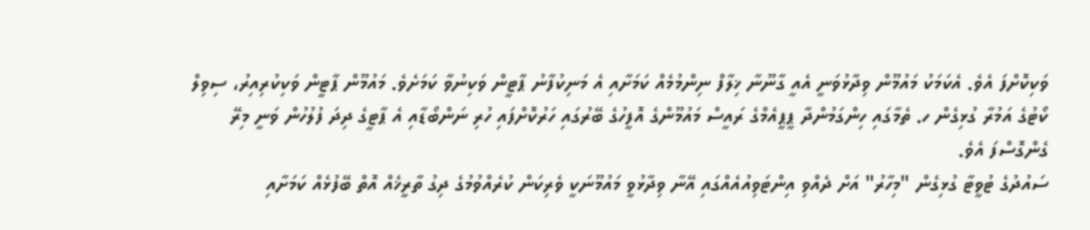ވަކިކޮށްފަ އެވެ. އެކަމަކު މައުމޫން ވިދާޅުވަނީ އެއީ ގާނޫނާ ޚިލާފް ނިންމުމެއް ކަމަށާއި އެ މަނިކުފާނު ޕާޓީން ވަކިނުވާ ކަމަށެވެ. މައުމޫން ޕާޓީން ވަކިކުރިއިރު، ސިވިލް ކޯޓުގެ އަމުރާ ގުޅިގެން ހ. ތެމާގައި ހިންގަމުންދާ ޕީޕީއެމްގެ ރައީސް މައުމޫންގެ އޮފީހުގެ ބޭރުގައި ހަރުކޮށްފައި ހުރި ނަންބޯޑާއި އެ ޕާޓީގެ ދިދަ ފުލުހުން ވަނީ މިރޭ ގެންގޮސްފަ އެވެ.
ސައުދުގެ ޓުވީޓާ ގުޅިގެން "މިހާރު" އަށް ދެއްވި އިންޓަވިއުއެއްގައި އޭނާ ވިދާޅުވީ މައުމޫނަކީ ވެރިކަން ކުރެއްވުމުގެ ދިގު ތާރީޚެއް އޮތް ބޭފުޅެއް ކަމަށާއި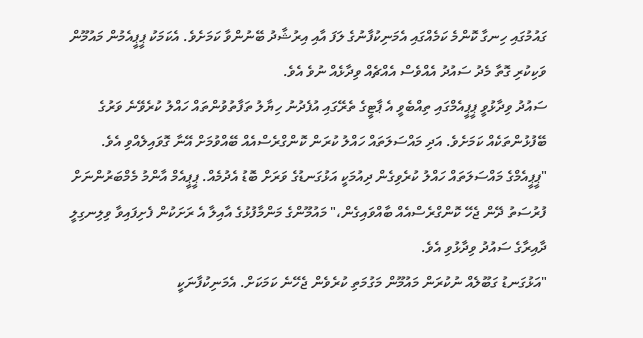ގައުމުގައި ހިނގާ ކޮންމެ ކަމެއްގައި އެމަނިކުފާނުގެ ލަފަ އާއި އިރުޝާދު ބޭނުންވާ ކަމަށެވެ. އެކަމަކު ޕީޕީއެމުން މައުމޫން ވަކިކުރި ގޮތާ މެދު ސައުދު އެއްވެސް އެއްޗެއް ވިދާޅެއް ނުވެ އެވެ.
ސައުދު ވިދާޅުވީ ޕީޕީއެމްގައި ތިއްބެވީ އެ ޕާޓީގެ ތެރޭގައި އުފެދުނު ހިޔާލު ތަފާތުވުންތައް ހައްލު ކުރެވޭނެ ވަރުގެ ބޭފުޅުންތަކެއް ކަމަށެވެ. އަދި މައްސަލަތައް ހައްލު ކުރަން ކޮންގްރެސްއެއް ބޭއްވުމަށް އޭނާ ގޮވައިލެއްވި އެވެ.
"ޕީޕީއެމްގެ މައްސަލަތައް ހައްލު ކުރެވިގެން ދިއުމަކީ އަޅުގަނޑުގެ ވަރަށް ބޮޑު އެދުމެއް. ޕީޕީއެމް އާންމު މެމްބަރުންނަށް ފުރުސަތު ދޭން ޖެހޭ ކޮންގްރެސްއެއް ބާއްވައިގެން،" މައުމޫންގެ މަންމާފުޅުގެ އާއިލާ އެ ރަށަކުން ފެށިފައިވާ ވިލިނގިލީ ދާއިރާގެ ސައުދު ވިދާޅުވި އެވެ.
"އަޅުގަނޑު ގަބޫލެއް ނުކުރަން މައުމޫން މަގުމަތި ކުރެވެން ޖެހޭނެ ކަމަކަށް. އެމަނިކުފާނަކީ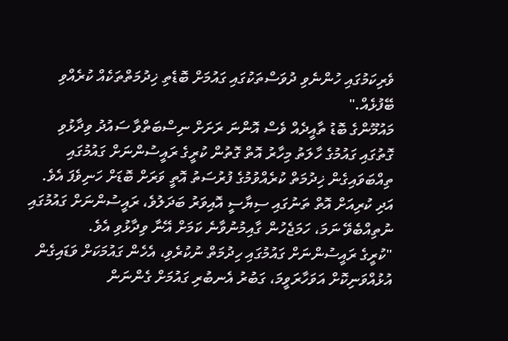ވެރިކަމުގައި ހުންނެވި ދުވަސްތަކުގައި ގައުމަށް ބޮޑެތި ޚިދުމަތްތަކެއް ކުރެއްވި ބޭފުޅެއް."
މައުމޫންގެ ބޮޑު ތާއީދެއް ވެސް އޮންނަ ރަށަށް ނިސްބަތްވާ ސައުދު ވިދާޅުވި ގޮތުގައި ގައުމުގެ ހާލަތު މިހާރު އޮތް ގޮތުން ކުރީގެ ރައީސުންނަށް ގައުމުގައި ތިއްބަވައިގެން ޚިދުމަތް ކުރެއްވުމުގެ ފުރުސަތު އޮތީ ވަރަށް ބޮޑަށް ހަނިވެފަ އެވެ. އަދި ކުރިއަށް އޮތް ތަނުގައި ސިޔާސީ އޮއިވަރު ބަދަލުވެ، ރައީސުންނަށް ގައުމުގައި ނުތިއްބެވޭ ނަމަ، ހަމަޖެހުން ގާއިމުނުވާނެ ކަމަށް އޭނާ ވިދާޅުވި އެވެ.
"ކުރީގެ ރައީސުންނަށް ގައުމުގައި ހިދުމަތް ނުކުރެވި، އެހެން ގައުމަކަށް ވަޑައިގެން އުޅުއްވަނިކޮށް އަވަހާރަވީމަ، ގަބުރު އެނބުރި ގައުމަށް ގެންނަން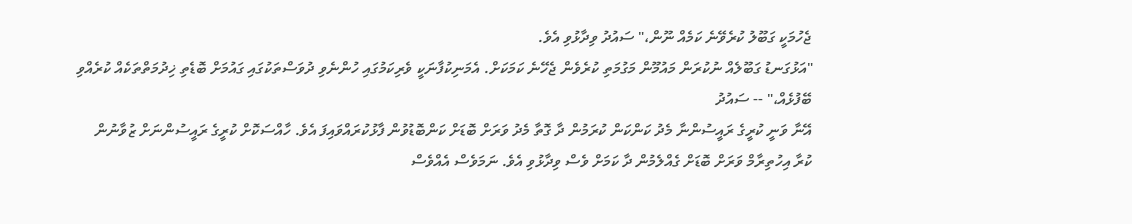ޖެހުމަކީ ގަބޫލު ކުރެވޭނެ ކަމެއް ނޫން،" ސައުދު ވިދާޅުވި އެވެ.
"އަޅުގަނޑު ގަބޫލެއް ނުކުރަން މައުމޫން މަގުމަތި ކުރެވެން ޖެހޭނެ ކަމަކަށް. އެމަނިކުފާނަކީ ވެރިކަމުގައި ހުންނެވި ދުވަސްތަކުގައި ގައުމަށް ބޮޑެތި ޚިދުމަތްތަކެއް ކުރެއްވި ބޭފުޅެއް،" -- ސައުދު
އޭނާ ވަނީ ކުރީގެ ރައީސުންނާ މެދު ކަންކަން ކުރަމުން ދާ ގޮތާ މެދު ވަރަށް ބޮޑަށް ކަންބޮޑުވުން ފާޅުކުރައްވައިފަ އެވެ. ހާއްސަކޮށް ކުރީގެ ރައީސުންނަށް ޒުވާނުން ކުރާ އިހުތިރާމް ވަރަށް ބޮޑަށް ގެއްލެމުން ދާ ކަމަށް ވެސް ވިދާޅުވި އެވެ. ނަމަވެސް އެއްވެސް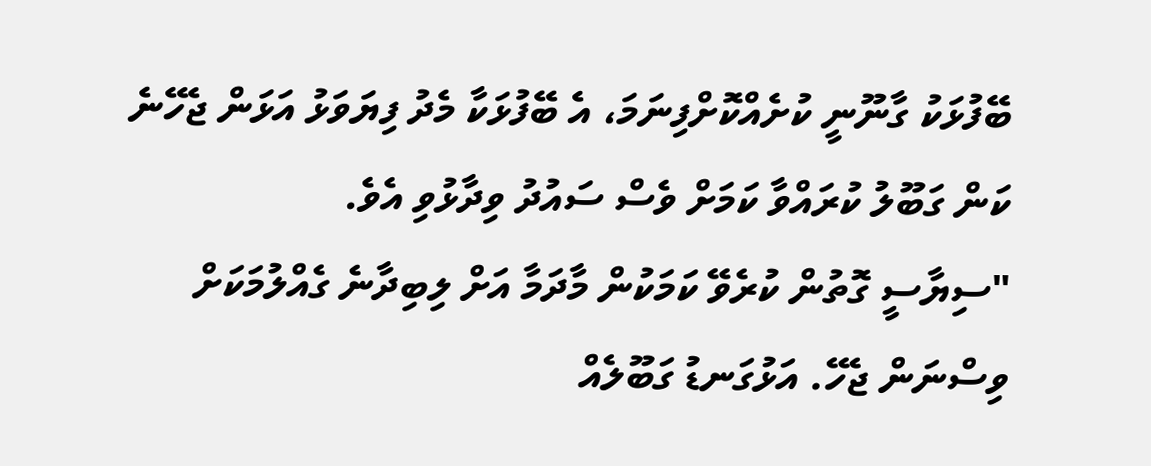ބޭފުޅަކު ގާނޫނީ ކުށެއްކޮށްފިނަމަ، އެ ބޭފުޅަކާ މެދު ފިޔަވަޅު އަޅަން ޖެހޭނެ ކަން ގަބޫލު ކުރައްވާ ކަމަށް ވެސް ސައުދު ވިދާޅުވި އެވެ.
"ސިޔާސީ ގޮތުން ކުރެވޭ ކަމަކުން މާދަމާ އަށް ލިބިދާނެ ގެއްލުމަކަށް ވިސްނަން ޖެހޭ. އަޅުގަނޑު ގަބޫލެއް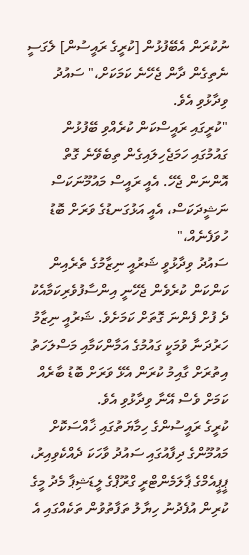ނުކުރަން އެބޭފުޅުން [ކުރީގެ ރައީސުން] ލެގަސީ ނެތިގެން ދާން ޖެހޭނެ ކަމަކަށް،" ސައުދު ވިދާޅުވި އެވެ.
"ކުރީގައި ރައީސްކަން ކުރެއްވި ބޭފުޅުން ގައުމުގައި ހަމަޖެހިލައިގެން ތިބެވޭނެ ގޮތް އޮންނަން ޖެހޭ. އެއީ ރައީސް މައުމޫނަކަސް ނަޝީދަކަސް، އެއީ އަޅުގަނޑުގެ ވަރަށް ބޮޑު ހުވަފެނެއް،"
ސައުދު ވިދާޅުވީ ޝަރުއީ ނިޒާމުގެ ތެރެއިން ކަންކަން ކުރެވެން ޖެހޭނީ އިންސާފުވެރިކަމާއެކު ދެ ފުށް ފެންނަ ގޮތަށް ކަމަށެވެ. ޝަރުއީ ނިޒާމު ހަރުދަނާ ވުމަކީ ގައުމުގެ އަމާންކަމާއި މަސްލަހަތު އިތުރަށް ގާއިމު ކުރަން އެޅޭ ވަރަށް ބޮޑު ބާރެއް ކަމަށް ވެސް އޭނާ ވިދާޅުވި އެވެ.
ކުރީގެ ރައީސުންގެ ހިމާޔަތުގައި ޚާއްސަކޮށް މައުމޫންގެ ދިފާއުގައި ސައުދު ވާހަކަ ދެއްކެވިއިރު، ޕީޕީއެމްގެ ޕާލަމެންޓްރީ ގްރޫޕްގެ ލީޑަޝިޕާ މެދު މީގެ ކުރިން އުފެދުނު ހިޔާލު ތަފާތުވުން ތަކެއްގައި އެ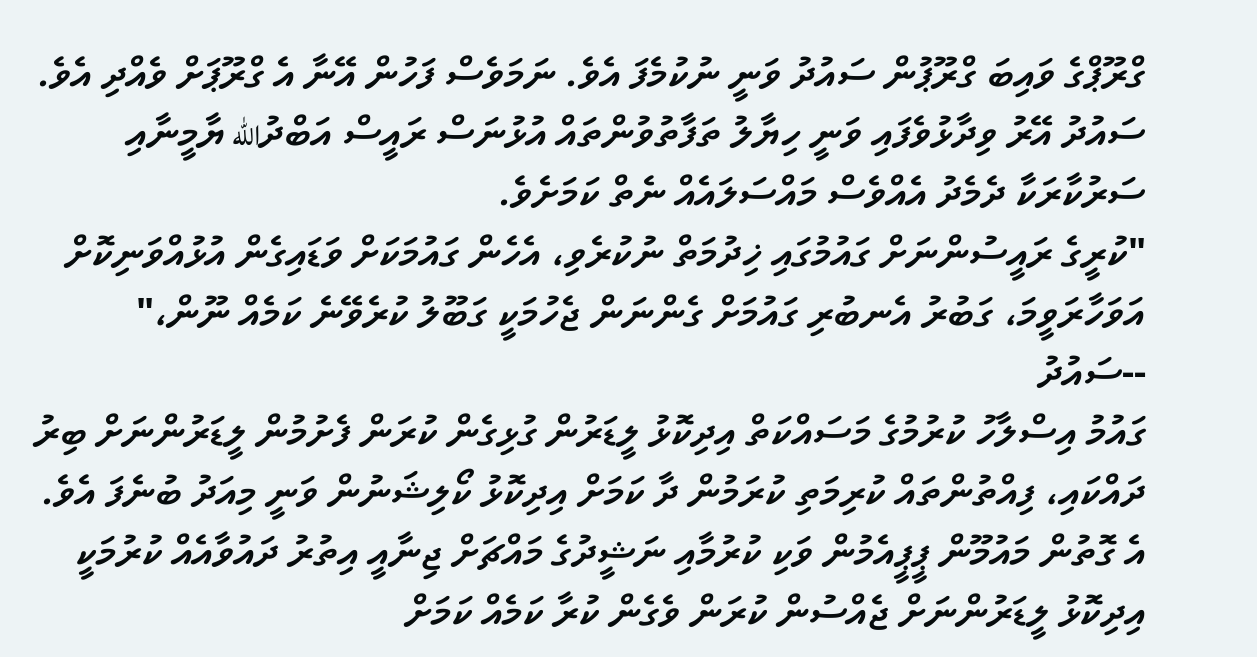ގްރޫޕްގެ ވައިބަ ގްރޫޕުން ސައުދު ވަނީ ނުކުމެފަ އެވެ. ނަމަވެސް ފަހުން އޭނާ އެ ގްރޫޕަށް ވެއްދި އެވެ. ސައުދު އޭރު ވިދާޅުވެފައި ވަނީ ހިޔާލު ތަފާތުވުންތައް އުޅުނަސް ރައީސް އަބްދުالله ޔާމީނާއި ސަރުކާރަކާ ދެމެދު އެއްވެސް މައްސަލައެއް ނެތް ކަމަށެވެ.
"ކުރީގެ ރައީސުންނަށް ގައުމުގައި ޚިދުމަތް ނުކުރެވި، އެހެން ގައުމަކަށް ވަޑައިގެން އުޅުއްވަނިކޮށް އަވަހާރަވީމަ، ގަބުރު އެނބުރި ގައުމަށް ގެންނަން ޖެހުމަކީ ގަބޫލު ކުރެވޭނެ ކަމެއް ނޫން،" --ސައުދު
ގައުމު އިސްލާހު ކުރުމުގެ މަސައްކަތް އިދިކޮޅު ލީޑަރުން ގުޅިގެން ކުރަން ފެށުމުން ލީޑަރުންނަށް ބިރު ދައްކައި، ފިއްތުންތައް ކުރިމަތި ކުރަމުން ދާ ކަމަށް އިދިކޮޅު ކޯލިޝަނުން ވަނީ މިއަދު ބުނެފަ އެވެ. އެ ގޮތުން މައުމޫން ޕީޕީއެމުން ވަކި ކުރުމާއި ނަޝީދުގެ މައްޗަށް ޖިނާއީ އިތުރު ދައުވާއެއް ކުރުމަކީ އިދިކޮޅު ލީޑަރުންނަށް ޖެއްސުން ކުރަން ވެގެން ކުރާ ކަމެއް ކަމަށް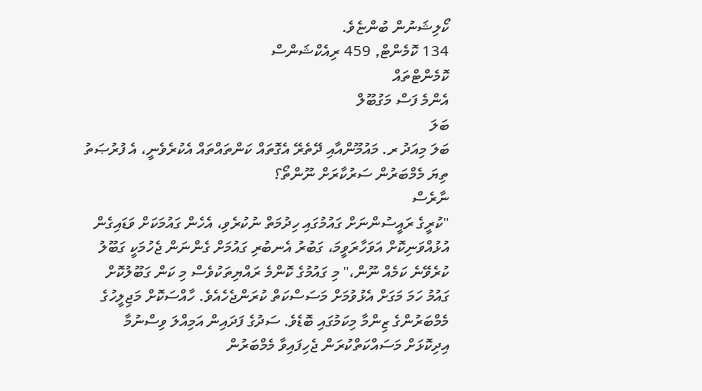ކޯލިޝަނުން ބުންޏެވެ.
134 ކޮމެންޓް, 459 ރިއެކްޝަންސް
ކޮމެންޓްތައް
އެންމެ ފަސް މަގުބޫލް
ބަލަ
ބަލަ މިއަދު ރ. މައުމޫންއާއި ދޭތެރޭ އެގޮތައް ކަންތައްތައް އެކުރެވެނީ، އެ ފުރުޞަތު ތިޔަ މެމްބަރުން ސަރުކާރަށް ނޫންތޯ؟
ނާރެސް
"ކުރީގެ ރައީސުންނަށް ގައުމުގައި ހިދުމަތް ނުކުރެވި، އެހެން ގައުމަކަށް ވަޑައިގެން އުޅުއްވަނިކޮށް އަވަހާރަވީމަ، ގަބުރު އެނބުރި ގައުމަށް ގެންނަން ޖެހުމަކީ ގަބޫލު ކުރެވޭނެ ކަމެއް ނޫން،" މި ގައުމުގެ ކޮންމެ ރައްޔިތަކުވެސް މި ކަން ގަބޫލުކޮށް ގައުމު ހަމަ މަގަށް އެޅުވުމަށް މަސަސްކަތް ކުރަންޖެހެއެވެ. ހާއްސަކޮށް މަޖިލީހުގެ މެމްބަރުންގެ ޒިންމާ މިކަމުގައި ބޮޑެވެ. ސަދުގެ ފަދައިން އަމިއްލަ ވިސްނުމާ އިދިކޮޅަށް މަސައްކަތްކުރަން ޖެހިފައިވާ މެމްބަރުން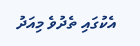އެކުގައި ތެދުވެ މިއަދު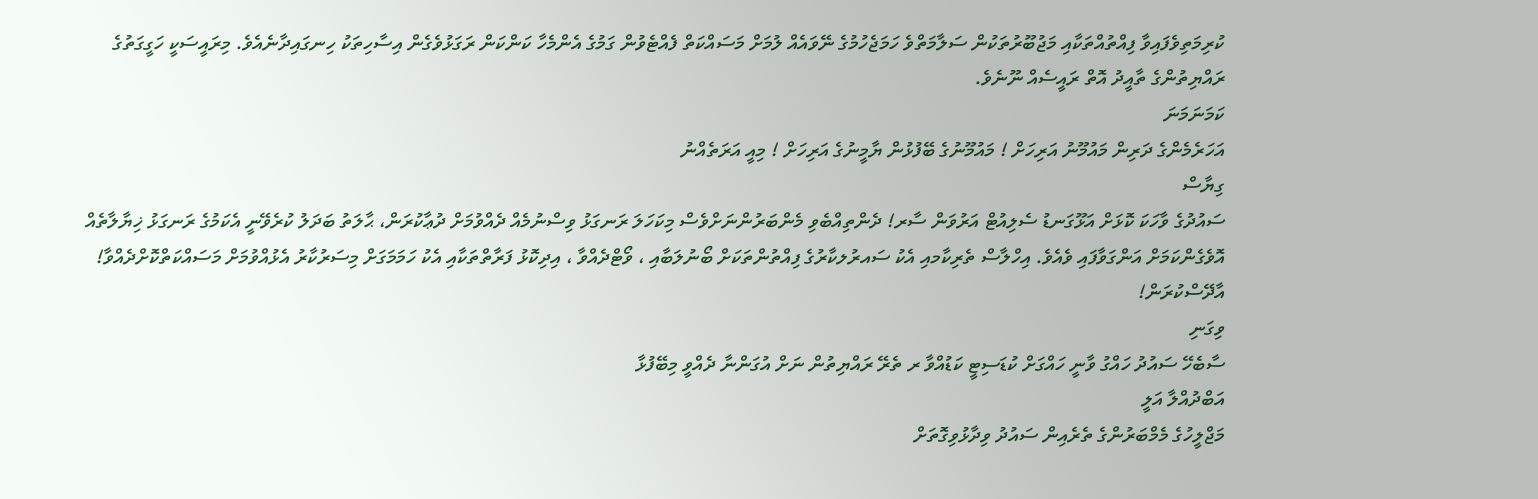ކުރިމަތިވެފައިވާ ފިއްތުއްތަކާއި މަޖުބޫރުތަކުން ސަލާމަތްވެ ހަމަޖެހުމުގެ ނޭވައެއް ލުމަށް މަސައްކަތް ފެއްޓެވުން ގަމުގެ އެންމެހާ ކަންކަން ރަގަޅުވެގެން އިސާހިތަކު ހިނގައިދާނެއެވެ. މިރައީސަކީ ހަގީގަތުގެ ރައްޔިތުންގެ ތާއީދު އޮތް ރައީސެއް ނޫނެވެ.
ކަމަނަމަނަ
އަހަރެމެންގެ ދަރިން މައުމޫނު އަރިހަށް ! މައުމޫނުގެ ބޭފުޅުން ޔާމީނުގެ އަރިހަށް ! މިއީ އަރަތެއްނު
ގިޔާސް
ސައުދުގެ ވާހަކަ ކޮޅަށް އަޅޫގަނޑު ސެލިއުޓް އަރުވަން ސާރ! ދެންތިއްބެވި މެންބަރުންނަށްވެސް މިކަހަލަ ރަނގަޅު ވިސްނުމެއް ދެއްވުމަށް ދުޢާކުރަން، ޙާލަތު ބަދަލު ކުރެވޭނީ އެކަމުގެ ރަނގަޅު ޚިޔާލާތެއް އޮވެގެންކަމަށް އަންގަވާފައި ވެއެވެ. އިހްލާސް ތެރިކާމއި އެކު ސައރުލކާރުގެ ފިއްތުންތަކަށް ބޯނުލަބާއި ، ވޯޓްދެއްވާ ، އިދިކޮޅު ފަރާތްތަކާއި އެކު ހަމަމަގަށް މިސަރުކާރު އެޅުއްވުމަށް މަސައްކަތްކޮށްދެއްވާ! އާދޭސްކުރަން!
ވިގަނި
ސާބެހޭ ސައުދު ހައްގު ވާނީ ހައްގަށް ކުޑަސިޓީ ކަޑުއްވާ ރ ތެރޭ ރައްޔިތުން ނަށް އުގަންނާ ދެއްވީ މިބޭފުޅާ
އަބްދުއްލާ އަލީ
މަޖްލީހުގެ މެމްބަރުންގެ ތެރެއިން ސައުދު ވިދާޅުވިގޮތަށް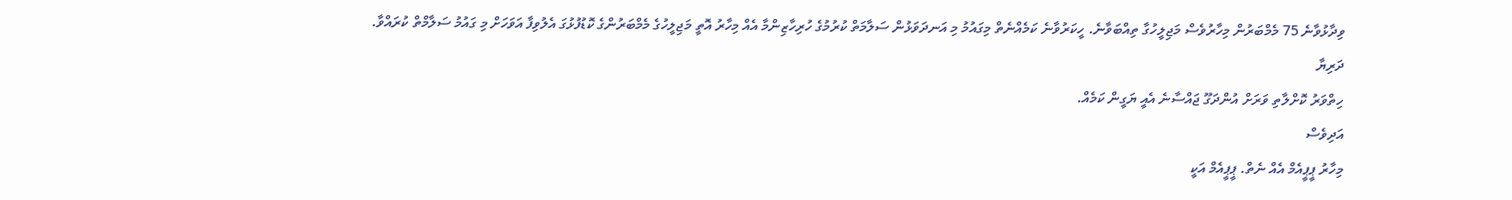ވިދާޅުވާނެ 75 މެމްބަރުން މިހާރުވެސް މަޖިލީހުގާ ތިއްބަވާނެ. ހީކަރުވާނެ ކަމެއްނެތް މިގައުމު މި އަނދަވަޅުން ސަލާމަތް ކުރުމުގެ ހުރިހާޒިންމާ އެއް މިހާރު އޮތީ މަޖިލީހުގެ މެމްބަރުންގެ ކޮޑުފުޅުގަ އެލުވިފާ އަވަހަށް މި ގައުމު ސަލާމްތް ކުރައްވާ.
ދަރިޔާ
ހިތްވަރު ކޮށްލާތި ވަރަށް އުންދަގޫ ޖައްސާނެ އެއީ ޔަގީން ކަމެއް.
އަދިވެސް
މިހާރު ޕީޕީއެމް އެއް ނެތް. ޕީޕީއެމް އަކީ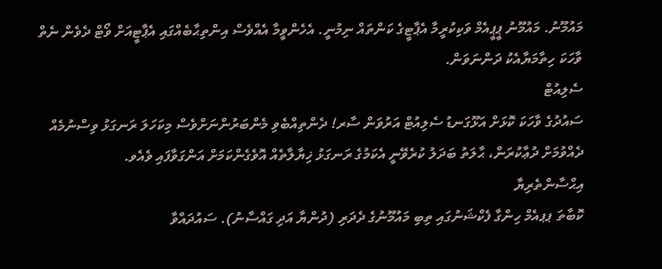މައުމޫނު. މައުމޫނު ޕީޕީއެމް ވަކިކުރީމާ އެޕާޓީގެ ކަންތައް ނިމުނީ. އެހެންވީމާ އެއްވެސް އިންތިޙާބެއްގައި އެޕާޓީއަށް ވޯޓް ދެވެން ނެތް ވާހަކަ ހިތާމަޔާއެކު ދަންނަވަން.
ސެލިއުޓް
ސައުދުގެ ވާހަކަ ކޮޅަށް އަޅޫގަނޑު ސެލިއުޓް އަރުވަން ސާރ! ދެންތިއްބެވި މެންބަރުންނަށްވެސް މިކަހަލަ ރަނގަޅު ވިސްނުމެއް ދެއްވުމަށް ދުޢާކުރަން، ޙާލަތު ބަދަލު ކުރެވޭނީ އެކަމުގެ ރަނގަޅު ޚިޔާލާތެއް އޮވެގެންކަމަށް އަންގަވާފައި ވެއެވ.
އިޙްސާންތެރިޔާ
ކޮބާތަ ޕޕއެމް ހިންގާ ފެކްޝަނުގައި ތިބި މައުމޫނުގެ ދެދަރި (ދުންޔާ އަދި ގައްސާނު). ސައުދައްވާ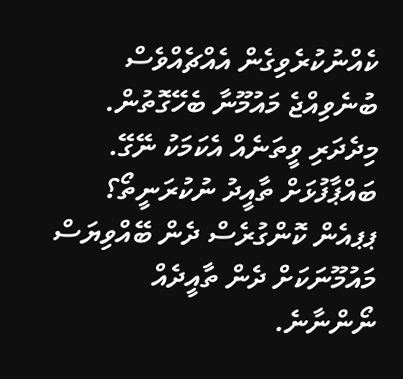ކެއްނުކުރެވިގެން އެއްޗެއްވެސް ބުނެވިއްޖެ މައުމޫނާ ބެހޭގޮތުން. މިދެދަރި ވީތަނެއް އެކަމަކު ނޭގޭ. ބައްޕާފުޅަށް ތާއީދު ނުކުރަނީތޯ؟ ޕޕއެން ކޮންގުރެސް ދެން ބޭއްވިޔަސް މައުމޫނަކަށް ދެން ތާއީދެއް ނޯންނާނެ.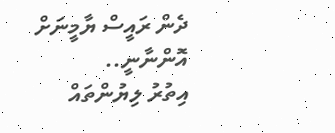ދެން ރައީސް ޔާމީނަށް އޮންނާނީ..
އިތުރު ލިޔުންތައް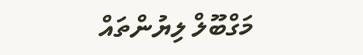މަގްބޫލް ލިޔުންތައް